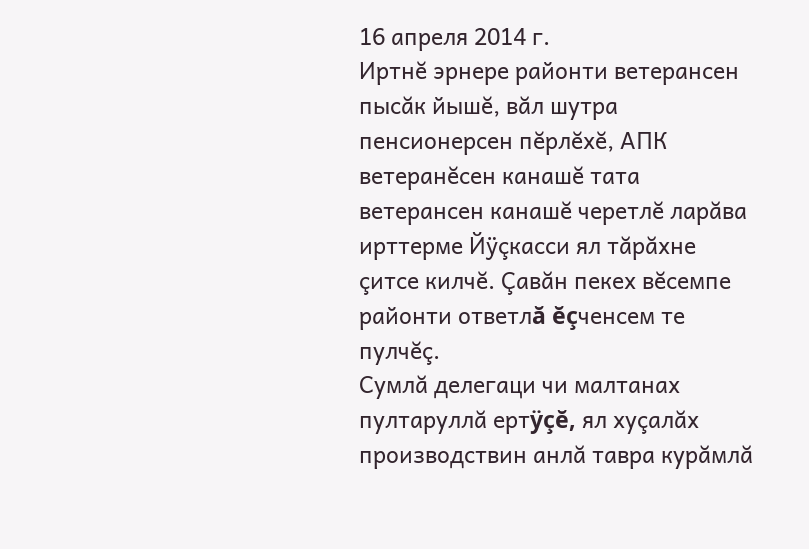16 апреля 2014 г.
Иртнĕ эрнере районти ветерансен пысăк йышĕ, вăл шутра пенсионерсен пĕрлĕхĕ, АПК ветеранĕсен канашĕ тата ветерансен канашĕ черетлĕ ларăва ирттерме Йÿçкасси ял тăрăхне çитсе килчĕ. Çавăн пекех вĕсемпе районти ответлă ĕçченсем те пулчĕç.
Сумлă делегаци чи малтанах пултаруллă ертÿçĕ, ял хуçалăх производствин анлă тавра курăмлă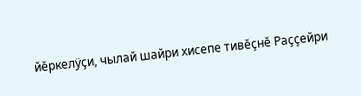йĕркелÿçи, чылай шайри хисепе тивĕçнĕ Раççейри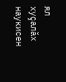ял хуçалăх наукисен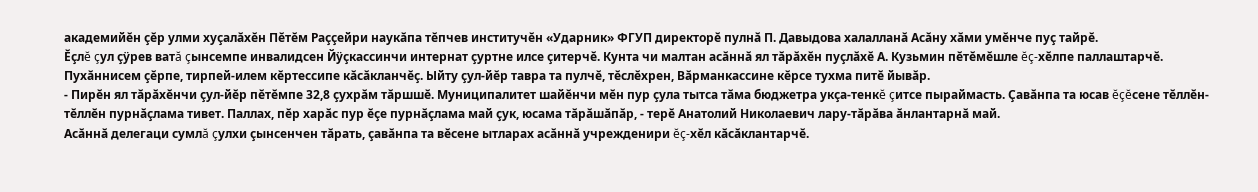академийĕн çĕр улми хуçалăхĕн Пĕтĕм Раççейри наукăпа тĕпчев институчĕн «Ударник» ФГУП директорĕ пулнă П. Давыдова халалланă Асăну хăми умĕнче пуç тайрĕ.
Ĕçлĕ çул çÿрев ватă çынсемпе инвалидсен Йÿçкассинчи интернат çуртне илсе çитерчĕ. Кунта чи малтан асăннă ял тăрăхĕн пуçлăхĕ А. Кузьмин пĕтĕмĕшле ĕç-хĕлпе паллаштарчĕ. Пухăннисем çĕрпе, тирпей-илем кĕртессипе кăсăкланчĕç. Ыйту çул-йĕр тавра та пулчĕ, тĕслĕхрен, Вăрманкассине кĕрсе тухма питĕ йывăр.
- Пирĕн ял тăрăхĕнчи çул-йĕр пĕтĕмпе 32,8 çухрăм тăршшĕ. Муниципалитет шайĕнчи мĕн пур çула тытса тăма бюджетра укçа-тенкĕ çитсе пыраймасть. Çавăнпа та юсав ĕçĕсене тĕллĕн-тĕллĕн пурнăçлама тивет. Паллах, пĕр харăс пур ĕçе пурнăçлама май çук, юсама тăрăшăпăр, - терĕ Анатолий Николаевич лару-тăрăва ăнлантарнă май.
Асăннă делегаци сумлă çулхи çынсенчен тăрать, çавăнпа та вĕсене ытларах асăннă учрежденири ĕç-хĕл кăсăклантарчĕ.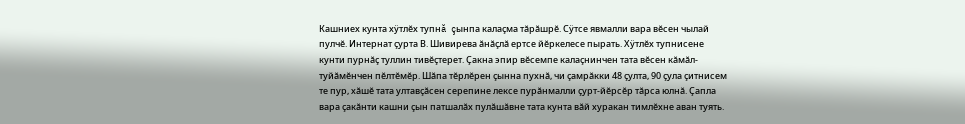Кашниех кунта хÿтлĕх тупнă çынпа калаçма тăрăшрĕ. Сÿтсе явмалли вара вĕсен чылай пулчĕ. Интернат çурта В. Шивирева ăнăçлă ертсе йĕркелесе пырать. Хÿтлĕх тупнисене кунти пурнăç туллин тивĕçтерет. Çакна эпир вĕсемпе калаçнинчен тата вĕсен кăмăл-туйăмĕнчен пĕлтĕмĕр. Шăпа тĕрлĕрен çынна пухнă, чи çамрăкки 48 çулта, 90 çула çитнисем те пур, хăшĕ тата ултавçăсен серепине лексе пурăнмалли çурт-йĕрсĕр тăрса юлнă. Çапла вара çакăнти кашни çын патшалăх пулăшăвне тата кунта вăй хуракан тимлĕхне аван туять.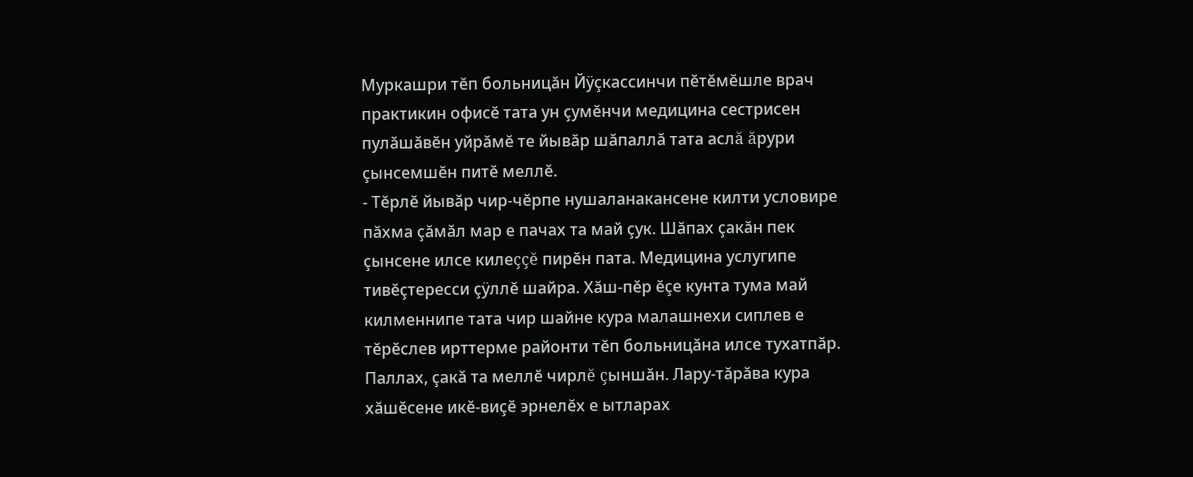Муркашри тĕп больницăн Йÿçкассинчи пĕтĕмĕшле врач практикин офисĕ тата ун çумĕнчи медицина сестрисен пулăшăвĕн уйрăмĕ те йывăр шăпаллă тата аслă ăрури çынсемшĕн питĕ меллĕ.
- Тĕрлĕ йывăр чир-чĕрпе нушаланакансене килти условире пăхма çăмăл мар е пачах та май çук. Шăпах çакăн пек çынсене илсе килеççĕ пирĕн пата. Медицина услугипе тивĕçтересси çÿллĕ шайра. Хăш-пĕр ĕçе кунта тума май килменнипе тата чир шайне кура малашнехи сиплев е тĕрĕслев ирттерме районти тĕп больницăна илсе тухатпăр. Паллах, çакă та меллĕ чирлĕ çыншăн. Лару-тăрăва кура хăшĕсене икĕ-виçĕ эрнелĕх е ытларах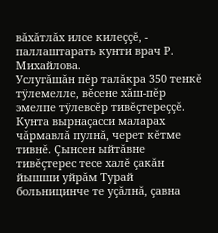вăхăтлăх илсе килеççĕ, - паллаштарать кунти врач Р. Михайлова.
Услугăшăн пĕр талăкра 350 тенкĕ тÿлемелле, вĕсене хăш-пĕр эмелпе тÿлевсĕр тивĕçтереççĕ. Кунта вырнаçасси маларах чăрмавлă пулнă, черет кĕтме тивнĕ. Çынсен ыйтăвне тивĕçтерес тесе халĕ çакăн йышши уйрăм Турай больницинче те уçăлнă, çавна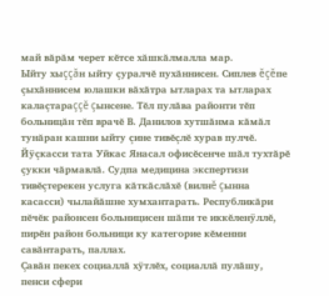май вăрăм черет кĕтсе хăшкăлмалла мар.
Ыйту хыççăн ыйту çуралчĕ пухăннисен. Сиплев ĕçĕпе çыхăннисем юлашки вăхăтра ытларах та ытларах калаçтараççĕ çынсене. Тĕл пулăва районти тĕп больницăн тĕп врачĕ В. Данилов хутшăнма кăмăл тунăран кашни ыйту çине тивĕçлĕ хурав пулчĕ. Йÿçкасси тата Уйкас Янасал офисĕсенче шăл тухтăрĕ çукки чăрмавлă. Судпа медицина экспертизи тивĕçтерекен услуга кăткăслăхĕ (вилнĕ çынна касасси) чылайăшне хумхантарать. Республикăри пĕчĕк районсен больницисен шăпи те иккĕленÿллĕ, пирĕн район больници ку категорие кĕменни савăнтарать, паллах.
Çавăн пекех социаллă хÿтлĕх, социаллă пулăшу, пенси сфери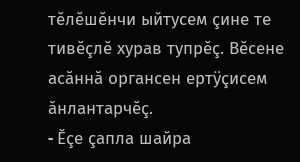тĕлĕшĕнчи ыйтусем çине те тивĕçлĕ хурав тупрĕç. Вĕсене асăннă органсен ертÿçисем ăнлантарчĕç.
- Ĕçе çапла шайра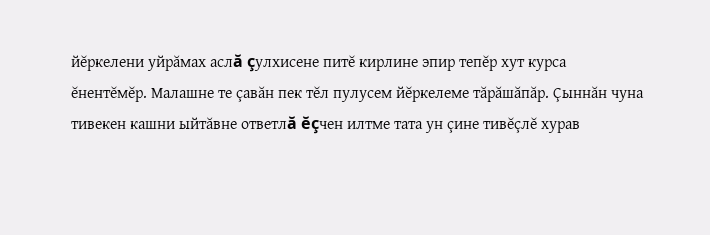йĕркелени уйрăмах аслă çулхисене питĕ кирлине эпир тепĕр хут курса ĕнентĕмĕр. Малашне те çавăн пек тĕл пулусем йĕркелеме тăрăшăпăр. Çыннăн чуна тивекен кашни ыйтăвне ответлă ĕçчен илтме тата ун çине тивĕçлĕ хурав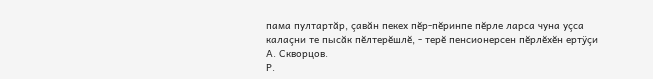пама пултартăр, çавăн пекех пĕр-пĕринпе пĕрле ларса чуна уçса калаçни те пысăк пĕлтерĕшлĕ, - терĕ пенсионерсен пĕрлĕхĕн ертÿçи А. Скворцов.
Р.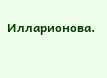Илларионова.